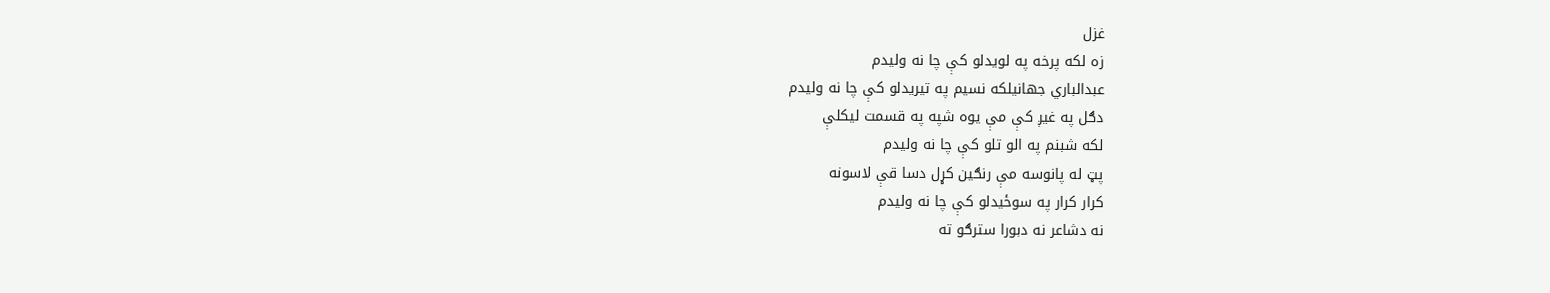غزل
زه لکه پرخه په لویدلو کې چا نه ولیدم
عبدالباري جهانيلکه نسیم په تیریدلو کې چا نه ولیدم
دګل په غیږ کې مې یوه شپه په قسمت لیکلې
لکه شبنم په الو تلو کې چا نه ولیدم
پټ له پانوسه مې رنګین کړل دسا قې لاسونه
کرار کرار په سوځیدلو کې چا نه ولیدم
نه دشاعر نه دبورا سترګو ته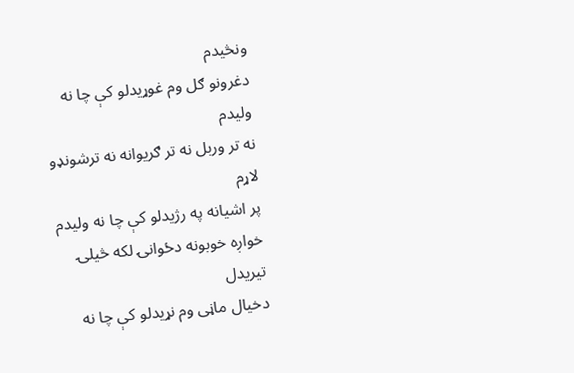ونڅیدم
دغرونو ګل وم غوړیدلو کې چا نه ولیدم
نه تر وربل نه تر ګریوانه نه ترشونډو لاړم
پر اشیانه په رژیدلو کې چا نه ولیدم
خواږه خوبونه دځوانۍ لکه څیلۍ تیریدل
دخیال ماڼی وم نړیدلو کې چا نه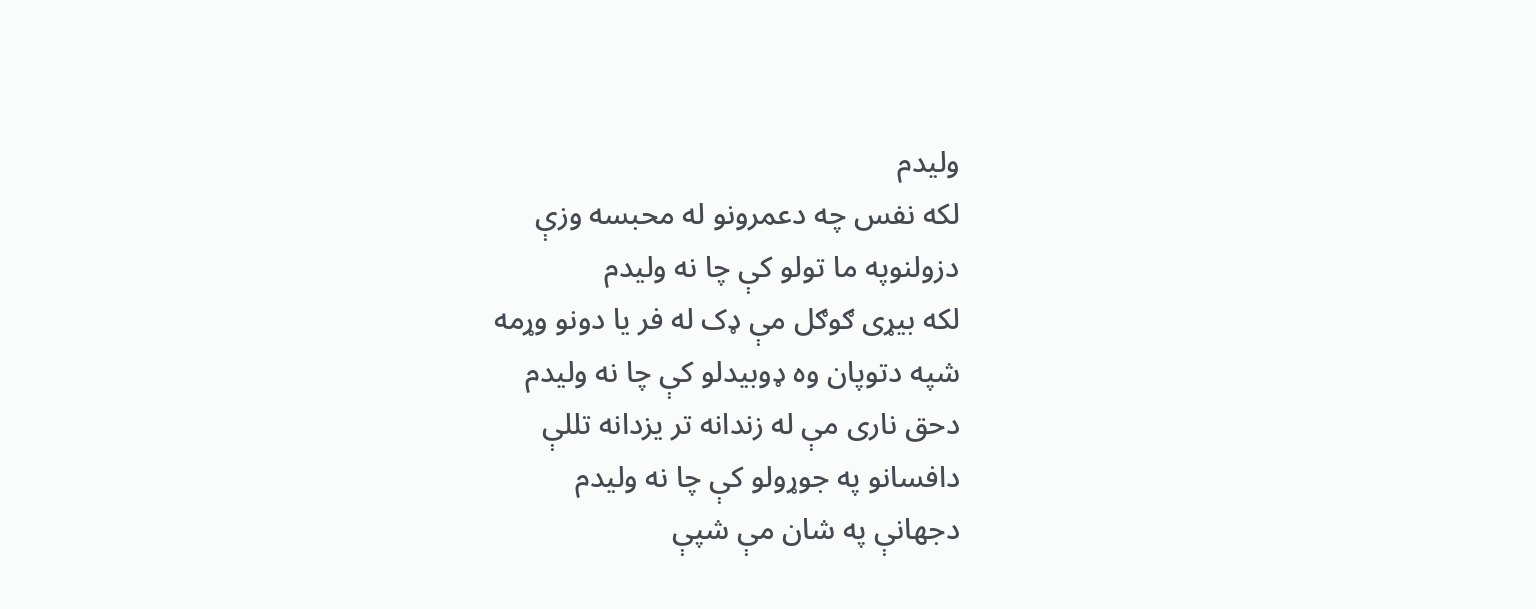ولیدم
لکه نفس چه دعمرونو له محبسه وزې
دزولنوپه ما تولو کې چا نه ولیدم
لکه بیړی ګوګل مې ډک له فر يا دونو وړمه
شپه دتوپان وه ډوبیدلو کې چا نه ولیدم
دحق ناری مې له زندانه تر یزدانه تللې
دافسانو په جوړولو کې چا نه ولیدم
دجهانې په شان مې شپې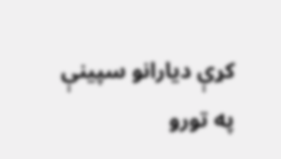کړې دیارانو سپینې
په تورو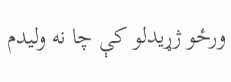ورځو ژړیدلو کې چا نه ولیدم